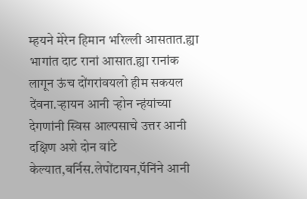म्हयने मेरेन हिमान भरिल्ली आसतात.ह्या भागांत दाट रानां आसात.ह्या रानांक लागून ऊंच दोंगरांवयलो हीम सकयल देंवना.ऱ्हायन आनी ऱ्होन न्हंयांच्या देगणांनी स्विस आल्पसाचे उत्तर आनी दक्षिण अशे दोन वांटे केल्यात,बर्निस.लेपोंटायन,पॅनिंने आनी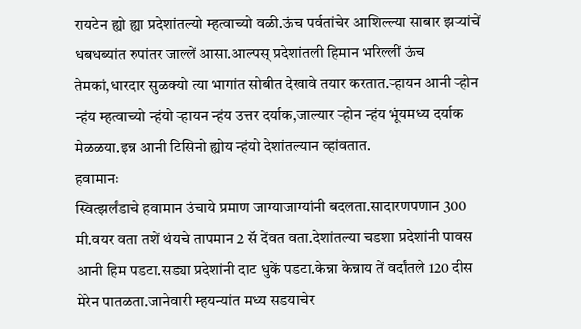रायटेन ह्यो ह्या प्रदेशांतल्यो म्हत्वाच्यो वळी.ऊंच पर्वतांचेर आशिल्ल्या साबार झऱ्यांचें धबधब्यांत रुपांतर जाल्लें आसा.आल्पस् प्रदेशांतली हिमान भरिल्लीं ऊंच तेमकां,धारदार सुळक्यो त्या भागांत सोबीत देखावे तयार करतात.ऱ्हायन आनी ऱ्होन न्हंय म्हत्वाच्यो न्हंयो ऱ्हायन न्हंय उत्तर दर्याक,जाल्यार ऱ्होन न्हंय भूंयमध्य दर्याक मेळळया.इन्न आनी टिसिनो ह्योय न्हंयो देशांतल्यान व्हांवतात.
हवामानः
स्वित्झर्लंडाचे हवामान उंचाये प्रमाण जाग्याजाग्यांनी बदलता.सादारणपणान 300 मी.वयर वता तशें थंयचे तापमान 2 सॅ देंवत वता.देशांतल्या चडशा प्रदेशांनी पावस आनी हिम पडटा.सड्या प्रदेशांनी दाट धुकें पडटा.केन्ना केन्नाय तें वर्दांतले 120 दीस मेरेन पातळता.जानेवारी म्हयन्यांत मध्य सडयाचेर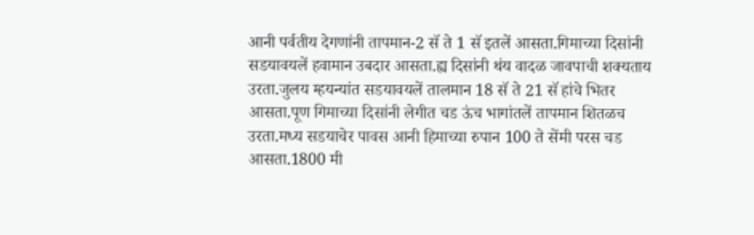आनी पर्वतीय देगणांनी तापमान-2 सॅ ते 1 सॅ इतलें आसता.गिमाच्या दिसांनी सडयावयलें हवामान उबदार आसता.ह्य दिसांनी थंय वादळ जावपाची शक्यताय उरता.जुलय म्हयन्यांत सडयावयलें तालमान 18 सॅ ते 21 सॅ हांचे भितर आसता.पूण गिमाच्या दिसांनी लेगीत चड ऊंच भागांतलें तापमान शितळच उरता.मध्य सडयाचेर पावस आनी हिमाच्या रुपान 100 ते सेंमी परस चड आसता.1800 मी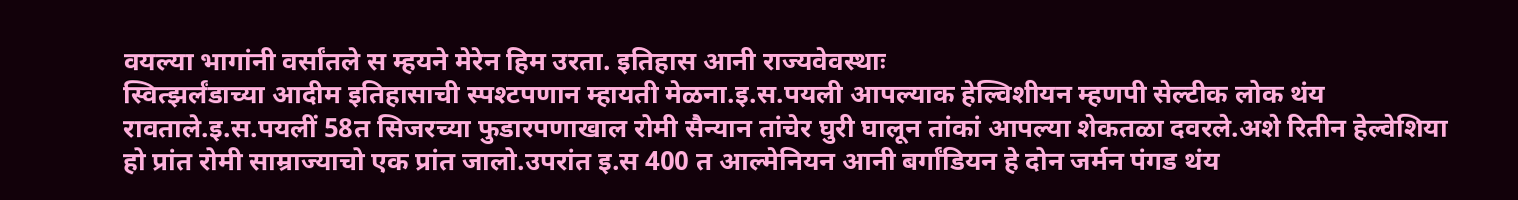वयल्या भागांनी वर्सांतले स म्हयने मेरेन हिम उरता. इतिहास आनी राज्यवेवस्थाः
स्वित्झर्लंडाच्या आदीम इतिहासाची स्पश्टपणान म्हायती मेळना.इ.स.पयली आपल्याक हेल्विशीयन म्हणपी सेल्टीक लोक थंय रावताले.इ.स.पयलीं 58त सिजरच्या फुडारपणाखाल रोमी सैन्यान तांचेर घुरी घालून तांकां आपल्या शेकतळा दवरले.अशे रितीन हेल्वेशिया हो प्रांत रोमी साम्राज्याचो एक प्रांत जालो.उपरांत इ.स 400 त आल्मेनियन आनी बर्गांडियन हे दोन जर्मन पंगड थंय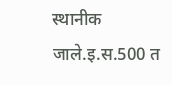स्थानीक जाले.इ.स.500 त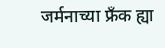जर्मनाच्या फ्रँक ह्या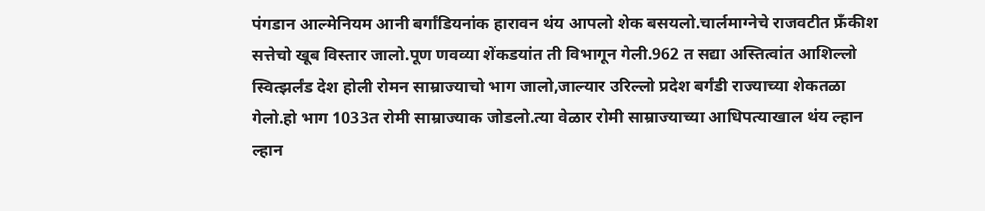पंगडान आल्मेनियम आनी बर्गांडियनांक हारावन थंय आपलो शेक बसयलो.चार्लमाग्नेचे राजवटीत फ्रँकीश सत्तेचो खूब विस्तार जालो.पूण णवव्या शेंकडयांत ती विभागून गेली.962 त सद्या अस्तित्वांत आशिल्लो स्वित्झर्लंड देश होली रोमन साम्राज्याचो भाग जालो,जाल्यार उरिल्लो प्रदेश बर्गंडी राज्याच्या शेकतळा गेलो.हो भाग 1033त रोमी साम्राज्याक जोडलो.त्या वेळार रोमी साम्राज्याच्या आधिपत्याखाल थंय ल्हान ल्हान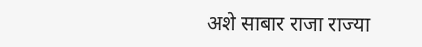अशे साबार राजा राज्या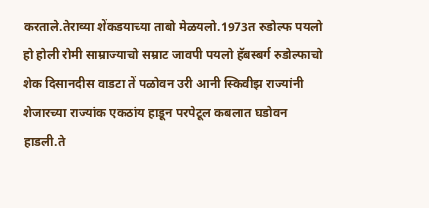करताले.तेराव्या शेंकडयाच्या ताबो मेळयलो.1973त रुडोल्फ पयलो हो होली रोमी साम्राज्याचो सम्राट जावपी पयलो हॅबस्बर्ग रुडोल्फाचो शेक दिसानदीस वाडटा तें पळोवन उरी आनी स्किवीझ राज्यांनी शेजारच्या राज्यांक एकठांय हाडून परपेटूल कबलात घडोवन हाडली.ते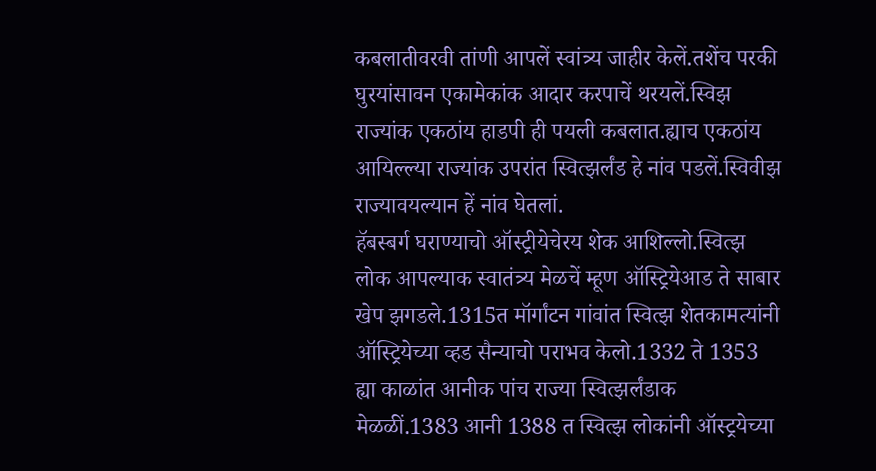कबलातीवरवी तांणी आपलें स्वांत्र्य जाहीर केलें.तशेंच परकी घुरयांसावन एकामेकांक आदार करपाचें थरयलें.स्विझ राज्यांक एकठांय हाडपी ही पयली कबलात.ह्याच एकठांय आयिल्ल्या राज्यांक उपरांत स्वित्झर्लंड हे नांव पडलें.स्विवीझ राज्यावयल्यान हें नांव घेतलां.
हॅबस्बर्ग घराण्याचो ऑस्ट्रीयेचेरय शेक आशिल्लो.स्वित्झ लोक आपल्याक स्वातंत्र्य मेळचें म्हूण ऑस्ट्रियेआड ते साबार खेप झगडले.1315त मॉर्गांटन गांवांत स्वित्झ शेतकामत्यांनी ऑस्ट्रियेच्या व्हड सैन्याचो पराभव केलो.1332 ते 1353 ह्या काळांत आनीक पांच राज्या स्वित्झर्लंडाक मेळळीं.1383 आनी 1388 त स्वित्झ लोकांनी ऑस्ट्रयेच्या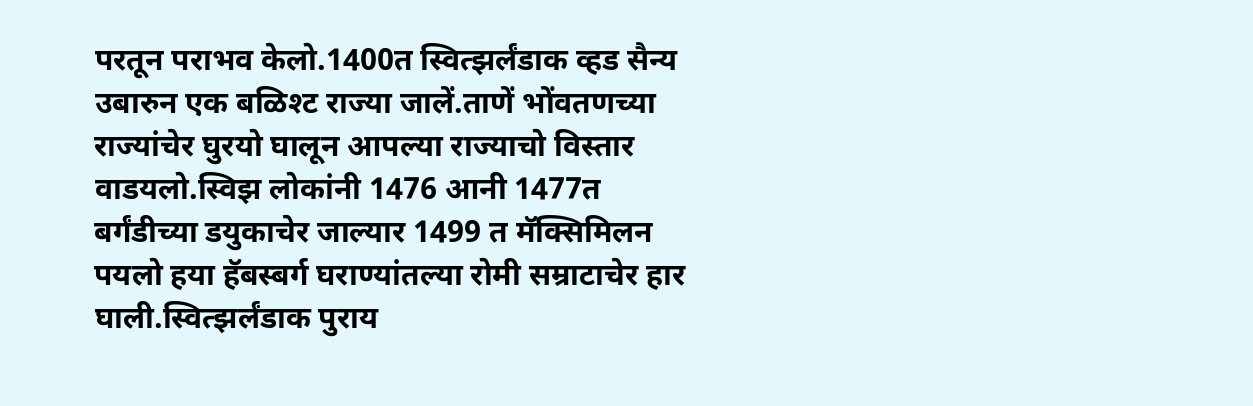परतून पराभव केलो.1400त स्वित्झर्लंडाक व्हड सैन्य उबारुन एक बळिश्ट राज्या जालें.ताणें भोंवतणच्या राज्यांचेर घुरयो घालून आपल्या राज्याचो विस्तार वाडयलो.स्विझ लोकांनी 1476 आनी 1477त बर्गंडीच्या डयुकाचेर जाल्यार 1499 त मॅक्सिमिलन पयलो हया हॅबस्बर्ग घराण्यांतल्या रोमी सम्राटाचेर हार घाली.स्वित्झर्लंडाक पुराय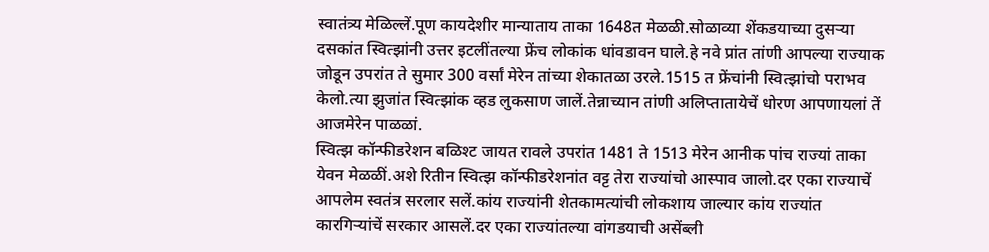स्वातंत्र्य मेळिल्लें.पूण कायदेशीर मान्याताय ताका 1648त मेळळी.सोळाव्या शेंकडयाच्या दुसऱ्या दसकांत स्वित्झांनी उत्तर इटलींतल्या फ्रेंच लोकांक धांवडावन घाले.हे नवे प्रांत तांणी आपल्या राज्याक जोडून उपरांत ते सुमार 300 वर्सां मेरेन तांच्या शेकातळा उरले.1515 त फ्रेंचांनी स्वित्झांचो पराभव केलो.त्या झुजांत स्वित्झांक व्हड लुकसाण जालें.तेन्नाच्यान तांणी अलिप्तातायेचें धोरण आपणायलां तें आजमेरेन पाळळां.
स्वित्झ कॉन्फीडरेशन बळिश्ट जायत रावले उपरांत 1481 ते 1513 मेरेन आनीक पांच राज्यां ताका येवन मेळळीं.अशे रितीन स्वित्झ कॉन्फीडरेशनांत वट्ट तेरा राज्यांचो आस्पाव जालो.दर एका राज्याचें आपलेम स्वतंत्र सरलार सलें.कांय राज्यांनी शेतकामत्यांची लोकशाय जाल्यार कांय राज्यांत कारगिऱ्यांचें सरकार आसलें.दर एका राज्यांतल्या वांगडयाची असेंब्ली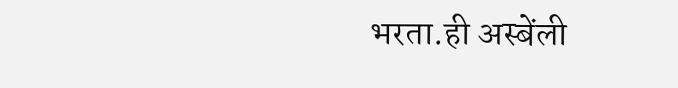भरता.ही अस्बेंली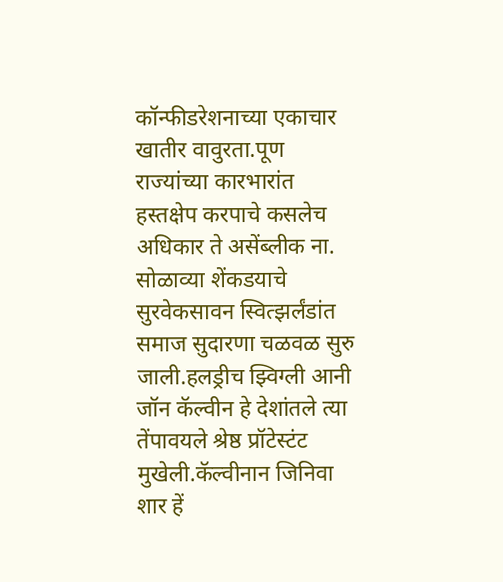कॉन्फीडरेशनाच्या एकाचार खातीर वावुरता.पूण राज्यांच्या कारभारांत हस्तक्षेप करपाचे कसलेच अधिकार ते असेंब्लीक ना.
सोळाव्या शेंकडयाचे सुरवेकसावन स्वित्झर्लंडांत समाज सुदारणा चळवळ सुरु जाली.हलड्रीच झ्विग्ली आनी जॉन कॅल्वीन हे देशांतले त्या तेंपावयले श्रेष्ठ प्रॉटेस्टंट मुखेली.कॅल्वीनान जिनिवा शार हें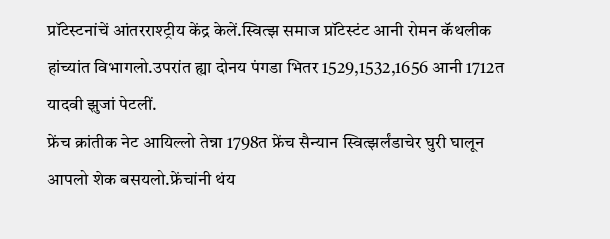प्रॉटेस्टनांचें आंतरराश्ट्रीय केंद्र केलें.स्वित्झ समाज प्रॉटेस्टंट आनी रोमन कॅथलीक हांच्यांत विभागलो.उपरांत ह्या दोनय पंगडा भितर 1529,1532,1656 आनी 1712त यादवी झुजां पेटलीं.
फ्रेंच क्रांतीक नेट आयिल्लो तेन्ना 1798त फ्रेंच सैन्यान स्वित्झर्लंडाचेर घुरी घालून आपलो शेक बसयलो.फ्रेंचांनी थंय